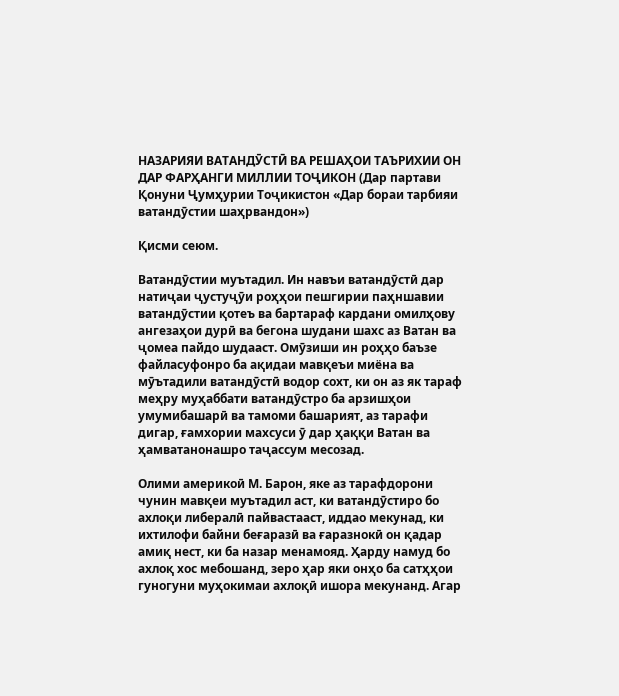НАЗАРИЯИ ВАТАНДӮСТӢ ВА РЕШАҲОИ ТАЪРИХИИ ОН ДАР ФАРҲАНГИ МИЛЛИИ ТОҶИКОН (Дар партави Қонуни Ҷумҳурии Тоҷикистон «Дар бораи тарбияи ватандӯстии шаҳрвандон»)

Қисми сеюм.

Ватандӯстии муътадил. Ин навъи ватандӯстӣ дар натиҷаи ҷустуҷӯи роҳҳои пешгирии паҳншавии ватандӯстии қотеъ ва бартараф кардани омилҳову ангезаҳои дурӣ ва бегона шудани шахс аз Ватан ва ҷомеа пайдо шудааст. Омӯзиши ин роҳҳо баъзе файласуфонро ба ақидаи мавқеъи миёна ва мӯътадили ватандӯстӣ водор сохт, ки он аз як тараф меҳру муҳаббати ватандӯстро ба арзишҳои умумибашарӣ ва тамоми башарият, аз тарафи дигар, ғамхории махсуси ӯ дар ҳаққи Ватан ва ҳамватанонашро таҷассум месозад.

Олими америкоӣ М. Барон, яке аз тарафдорони чунин мавқеи муътадил аст, ки ватандӯстиро бо ахлоқи либералӣ пайвастааст, иддао мекунад, ки ихтилофи байни беғаразӣ ва ғаразнокӣ он қадар амиқ нест, ки ба назар менамояд. Ҳарду намуд бо ахлоқ хос мебошанд, зеро ҳар яки онҳо ба сатҳҳои гуногуни муҳокимаи ахлоқӣ ишора мекунанд. Агар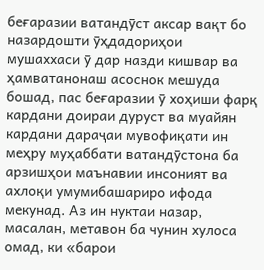беғаразии ватандӯст аксар вақт бо назардошти ӯҳдадориҳои мушаххаси ӯ дар назди кишвар ва ҳамватанонаш асоснок мешуда бошад, пас беғаразии ӯ хоҳиши фарқ кардани доираи дуруст ва муайян кардани дараҷаи мувофиқати ин меҳру муҳаббати ватандӯстона ба арзишҳои маънавии инсоният ва ахлоқи умумибашариро ифода мекунад. Аз ин нуктаи назар, масалан, метавон ба чунин хулоса омад, ки «барои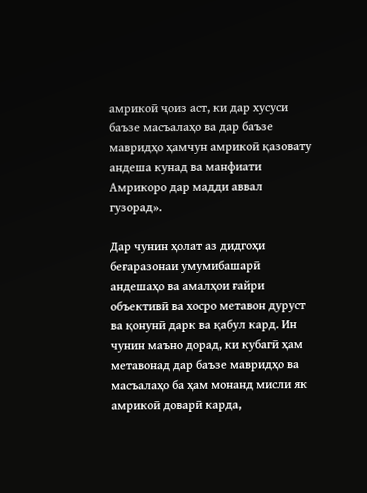амрикоӣ ҷоиз аст, ки дар хусуси баъзе масъалаҳо ва дар баъзе мавридҳо ҳамчун амрикоӣ қазовату андеша кунад ва манфиати Амрикоро дар мадди аввал гузорад».

Дар чунин ҳолат аз дидгоҳи беғаразонаи умумибашарӣ андешаҳо ва амалҳои ғайри объективӣ ва хосро метавон дуруст ва қонунӣ дарк ва қабул кард. Ин чунин маъно дорад, ки кубагӣ ҳам метавонад дар баъзе мавридҳо ва масъалаҳо ба ҳам монанд мисли як амрикоӣ доварӣ карда,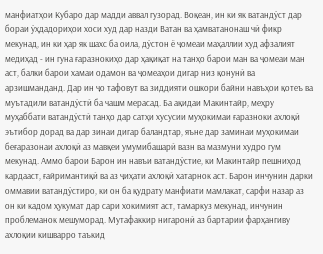манфиатҳои Кубаро дар мадди аввал гузорад. Воқеан, ин ки як ватандӯст дар бораи ӯҳдадориҳои хоси худ дар назди Ватан ва ҳамватанонаш чӣ фикр мекунад, ин ки ҳар як шахс ба оила, дӯстон ё ҷомеаи маҳаллии худ афзалият медиҳад - ин гуна ғаразнокиҳо дар ҳақиқат на танҳо барои ман ва ҷомеаи ман аст, балки барои хамаи одамон ва ҷомеаҳои дигар низ қонунӣ ва арзишманданд. Дар ин ҷо тафовут ва зиддияти ошкори байни навъҳои қотеъ ва муътадили ватандӯстӣ ба чашм мерасад. Ба ақидаи Макинтайр, меҳру муҳаббати ватандӯстӣ танҳо дар сатҳи хусусии муҳокимаи ғаразноки ахлоқӣ эътибор дорад ва дар зинаи дигар баландтар, яъне дар заминаи муҳокимаи беғаразонаи ахлоқӣ аз мавқеи умумибашарӣ вазн ва мазмуни худро гум мекунад. Аммо барои Барон ин навъи ватандӯстие, ки Макинтайр пешниҳод кардааст, ғайримантиқӣ ва аз ҷиҳати ахлоқӣ хатарнок аст. Барон инчунин дарки оммавии ватандӯстиро, ки он ба қудрату манфиати мамлакат, сарфи назар аз он ки кадом ҳукумат дар сари хокимият аст, тамаркуз мекунад, инчунин проблеманок мешуморад. Мутафаккир нигаронӣ аз бартарии фарҳангиву ахлоқии кишварро таъкид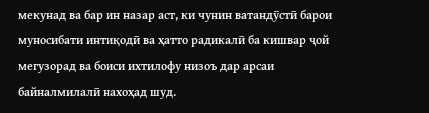мекунад ва бар ин назар аст, ки чунин ватандӯстӣ барои муносибати интиқодӣ ва ҳатто радикалӣ ба кишвар ҷой мегузорад ва боиси ихтилофу низоъ дар арсаи байналмилалӣ нахоҳад шуд.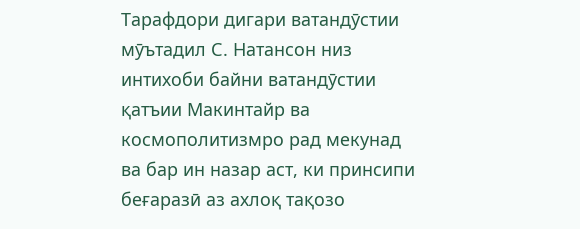Тарафдори дигари ватандӯстии мӯътадил С. Натансон низ интихоби байни ватандӯстии қатъии Макинтайр ва космополитизмро рад мекунад ва бар ин назар аст, ки принсипи беғаразӣ аз ахлоқ тақозо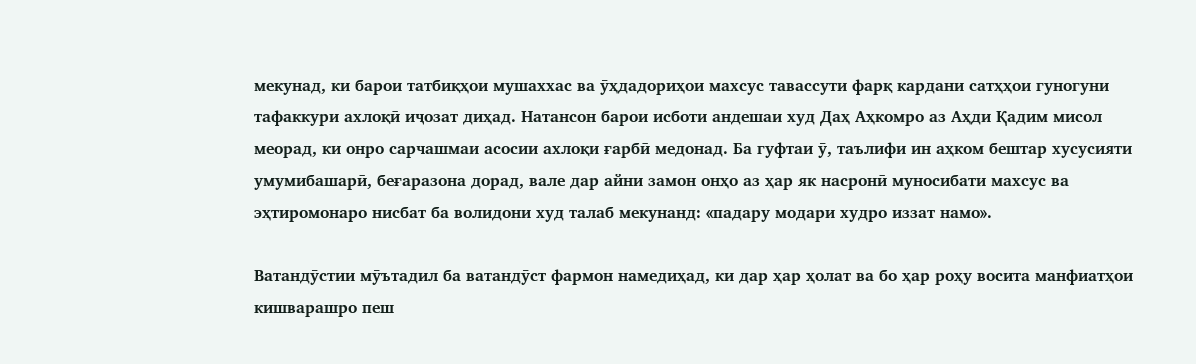мекунад, ки барои татбиқҳои мушаххас ва ӯҳдадориҳои махсус тавассути фарқ кардани сатҳҳои гуногуни тафаккури ахлоқӣ иҷозат диҳад. Натансон барои исботи андешаи худ Даҳ Аҳкомро аз Аҳди Қадим мисол меорад, ки онро сарчашмаи асосии ахлоқи ғарбӣ медонад. Ба гуфтаи ӯ, таълифи ин аҳком бештар хусусияти умумибашарӣ, беғаразона дорад, вале дар айни замон онҳо аз ҳар як насронӣ муносибати махсус ва эҳтиромонаро нисбат ба волидони худ талаб мекунанд: «падару модари худро иззат намо».

Ватандӯстии мӯътадил ба ватандӯст фармон намедиҳад, ки дар ҳар ҳолат ва бо ҳар роҳу восита манфиатҳои кишварашро пеш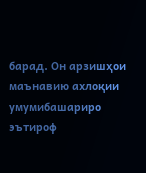барад. Он арзишҳои маънавию ахлоқии умумибашариро эътироф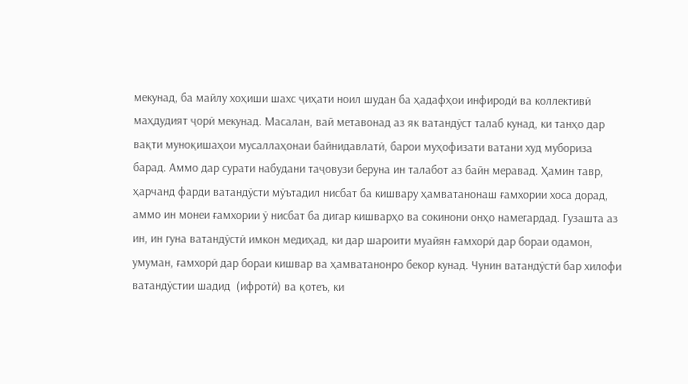мекунад, ба майлу хоҳиши шахс ҷиҳати ноил шудан ба ҳадафҳои инфиродӣ ва коллективӣ маҳдудият ҷорӣ мекунад. Масалан, вай метавонад аз як ватандӯст талаб кунад, ки танҳо дар вақти муноқишаҳои мусаллаҳонаи байнидавлатӣ, барои муҳофизати ватани худ мубориза барад. Аммо дар сурати набудани таҷовузи беруна ин талабот аз байн меравад. Ҳамин тавр, ҳарчанд фарди ватандӯсти мӯътадил нисбат ба кишвару ҳамватанонаш ғамхории хоса дорад, аммо ин монеи ғамхории ӯ нисбат ба дигар кишварҳо ва сокинони онҳо намегардад. Гузашта аз ин, ин гуна ватандӯстӣ имкон медиҳад, ки дар шароити муайян ғамхорӣ дар бораи одамон, умуман, ғамхорӣ дар бораи кишвар ва ҳамватанонро бекор кунад. Чунин ватандӯстӣ бар хилофи ватандӯстии шадид  (ифротӣ) ва қотеъ, ки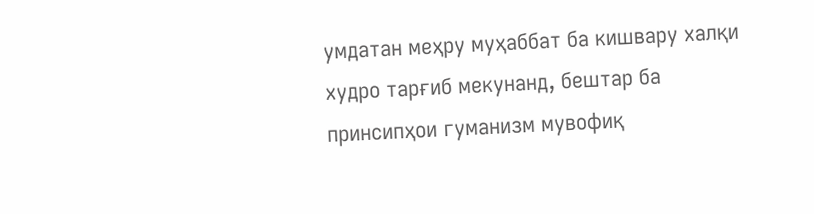умдатан меҳру муҳаббат ба кишвару халқи худро тарғиб мекунанд, бештар ба принсипҳои гуманизм мувофиқ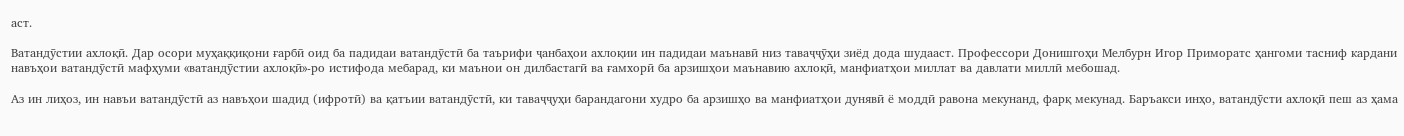аст.

Ватандӯстии ахлоқӣ. Дар осори муҳаққиқони ғарбӣ оид ба падидаи ватандӯстӣ ба таърифи ҷанбаҳои ахлоқии ин падидаи маънавӣ низ таваҷҷӯҳи зиёд дода шудааст. Профессори Донишгоҳи Мелбурн Игор Приморатс ҳангоми тасниф кардани навъҳои ватандӯстӣ мафҳуми «ватандӯстии ахлоқӣ»-ро истифода мебарад, ки маънои он дилбастагӣ ва ғамхорӣ ба арзишҳои маънавию ахлоқӣ, манфиатҳои миллат ва давлати миллӣ мебошад.

Аз ин лиҳоз, ин навъи ватандӯстӣ аз навъҳои шадид (ифротӣ) ва қатъии ватандӯстӣ, ки таваҷҷуҳи барандагони худро ба арзишҳо ва манфиатҳои дунявӣ ё моддӣ равона мекунанд, фарқ мекунад. Баръакси инҳо, ватандӯсти ахлоқӣ пеш аз ҳама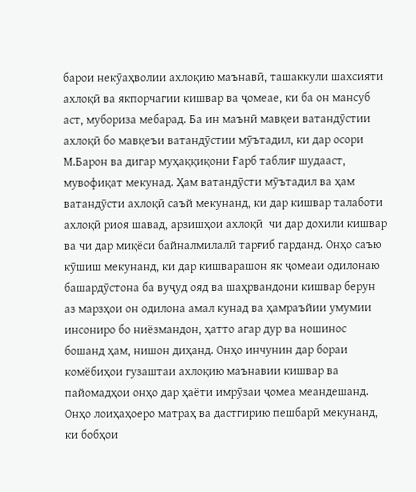барои некӯаҳволии ахлоқию маънавӣ, ташаккули шахсияти ахлоқӣ ва якпорчагии кишвар ва ҷомеае, ки ба он мансуб аст, мубориза мебарад. Ба ин маънӣ мавқеи ватандӯстии ахлоқӣ бо мавқеъи ватандӯстии мӯътадил, ки дар осори М.Барон ва дигар муҳаққиқони Ғарб таблиғ шудааст, мувофиқат мекунад. Ҳам ватандӯсти мӯътадил ва ҳам ватандӯсти ахлоқӣ саъй мекунанд, ки дар кишвар талаботи ахлоқӣ риоя шавад, арзишҳои ахлоқӣ  чи дар дохили кишвар ва чи дар миқёси байналмилалӣ тарғиб гарданд. Онҳо саъю кӯшиш мекунанд, ки дар кишварашон як ҷомеаи одилонаю башардӯстона ба вуҷуд ояд ва шаҳрвандони кишвар берун аз марзҳои он одилона амал кунад ва ҳамраъйии умумии инсониро бо ниёзмандон, ҳатто агар дур ва ношинос бошанд ҳам, нишон диҳанд. Онҳо инчунин дар бораи комёбиҳои гузаштаи ахлоқию маънавии кишвар ва пайомадҳои онҳо дар ҳаёти имрӯзаи ҷомеа меандешанд. Онҳо лоиҳаҳоеро матраҳ ва дастгирию пешбарӣ мекунанд, ки бобҳои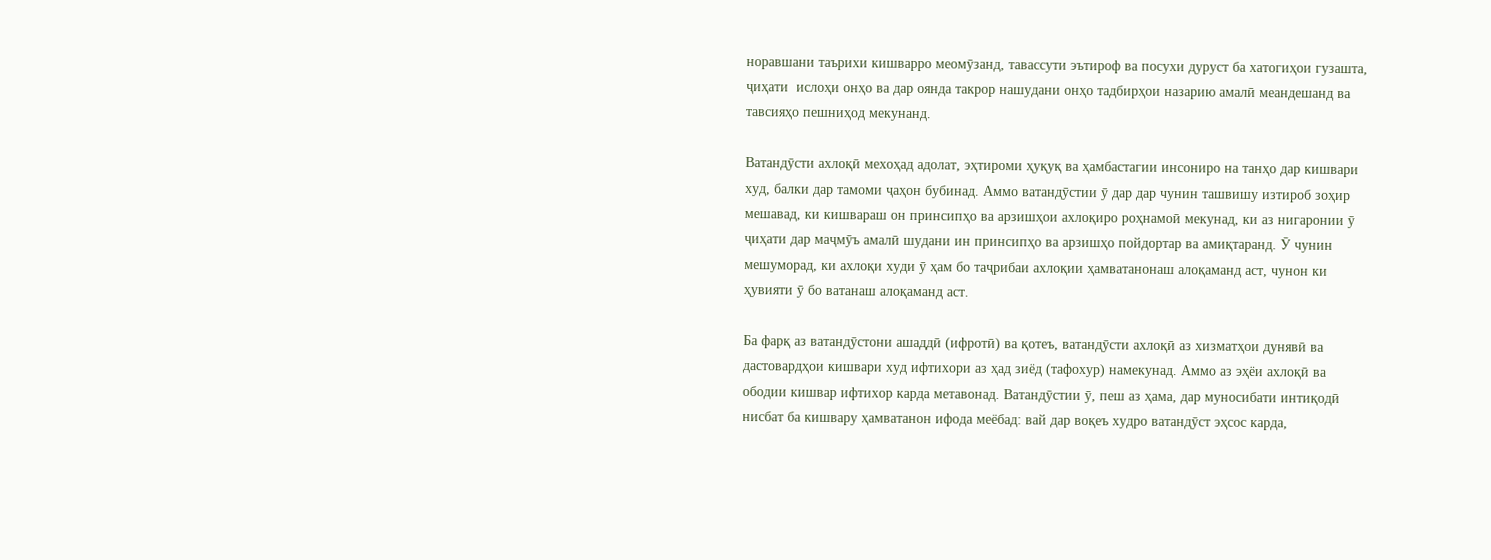норавшани таърихи кишварро меомӯзанд, тавассути эътироф ва посухи дуруст ба хатогиҳои гузашта, ҷиҳати  ислоҳи онҳо ва дар оянда такрор нашудани онҳо тадбирҳои назарию амалӣ меандешанд ва тавсияҳо пешниҳод мекунанд.

Ватандӯсти ахлоқӣ мехоҳад адолат, эҳтироми ҳуқуқ ва ҳамбастагии инсониро на танҳо дар кишвари худ, балки дар тамоми ҷаҳон бубинад. Аммо ватандӯстии ӯ дар дар чунин ташвишу изтироб зоҳир мешавад, ки кишвараш он принсипҳо ва арзишҳои ахлоқиро роҳнамоӣ мекунад, ки аз нигаронии ӯ ҷиҳати дар маҷмӯъ амалӣ шудани ин принсипҳо ва арзишҳо пойдортар ва амиқтаранд. Ӯ чунин мешуморад, ки ахлоқи худи ӯ ҳам бо таҷрибаи ахлоқии ҳамватанонаш алоқаманд аст, чунон ки ҳувияти ӯ бо ватанаш алоқаманд аст.

Ба фарқ аз ватандӯстони ашаддӣ (ифротӣ) ва қотеъ, ватандӯсти ахлоқӣ аз хизматҳои дунявӣ ва дастовардҳои кишвари худ ифтихори аз ҳад зиёд (тафохур) намекунад. Аммо аз эҳёи ахлоқӣ ва ободии кишвар ифтихор карда метавонад. Ватандӯстии ӯ, пеш аз ҳама, дар муносибати интиқодӣ нисбат ба кишвару ҳамватанон ифода меёбад: вай дар воқеъ худро ватандӯст эҳсос карда,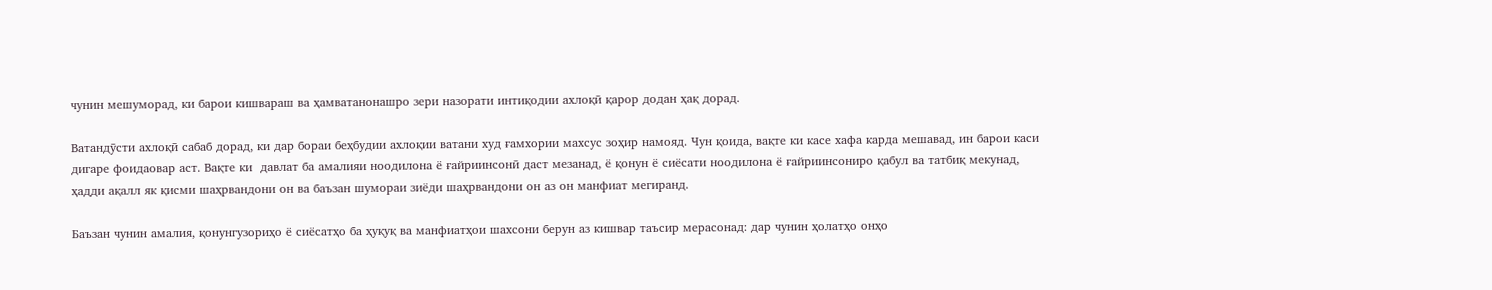чунин мешуморад, ки барои кишвараш ва ҳамватанонашро зери назорати интиқодии ахлоқӣ қарор додан ҳақ дорад.

Ватандӯсти ахлоқӣ сабаб дорад, ки дар бораи беҳбудии ахлоқии ватани худ ғамхории махсус зоҳир намояд. Чун қоида, вақте ки касе хафа карда мешавад, ин барои каси дигаре фоидаовар аст. Вақте ки  давлат ба амалияи ноодилона ё ғайриинсонӣ даст мезанад, ё қонун ё сиёсати ноодилона ё ғайриинсониро қабул ва татбиқ мекунад, ҳадди ақалл як қисми шаҳрвандони он ва баъзан шумораи зиёди шаҳрвандони он аз он манфиат мегиранд.

Баъзан чунин амалия, қонунгузориҳо ё сиёсатҳо ба ҳуқуқ ва манфиатҳои шахсони берун аз кишвар таъсир мерасонад: дар чунин ҳолатҳо онҳо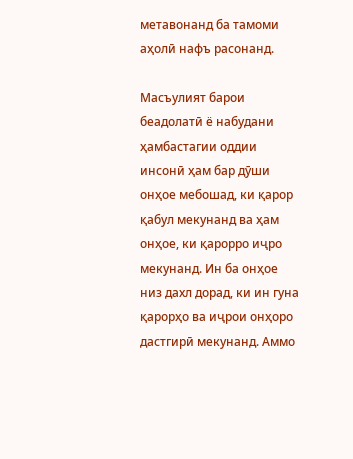метавонанд ба тамоми аҳолӣ нафъ расонанд.

Масъулият барои беадолатӣ ё набудани ҳамбастагии оддии инсонӣ ҳам бар дӯши онҳое мебошад, ки қарор қабул мекунанд ва ҳам онҳое, ки қарорро иҷро мекунанд. Ин ба онҳое низ дахл дорад, ки ин гуна қарорҳо ва иҷрои онҳоро дастгирӣ мекунанд. Аммо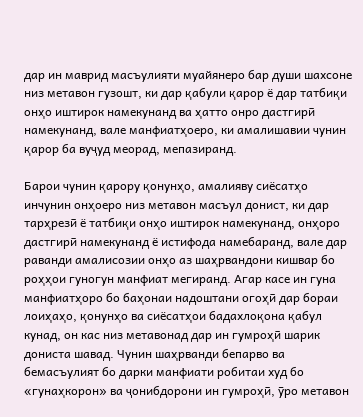дар ин маврид масъулияти муайянеро бар души шахсоне низ метавон гузошт, ки дар қабули қарор ё дар татбиқи онҳо иштирок намекунанд ва ҳатто онро дастгирӣ намекунанд, вале манфиатҳоеро, ки амалишавии чунин қарор ба вуҷуд меорад, мепазиранд.

Барои чунин қарору қонунҳо, амалияву сиёсатҳо инчунин онҳоеро низ метавон масъул донист, ки дар тарҳрезӣ ё татбиқи онҳо иштирок намекунанд, онҳоро дастгирӣ намекунанд ё истифода намебаранд, вале дар раванди амалисозии онҳо аз шаҳрвандони кишвар бо роҳҳои гуногун манфиат мегиранд. Агар касе ин гуна манфиатҳоро бо баҳонаи надоштани огоҳӣ дар бораи лоиҳаҳо, қонунҳо ва сиёсатҳои бадахлоқона қабул кунад, он кас низ метавонад дар ин гумроҳӣ шарик дониста шавад. Чунин шаҳрванди бепарво ва бемасъулият бо дарки манфиати робитаи худ бо «гунаҳкорон» ва ҷонибдорони ин гумроҳӣ, ӯро метавон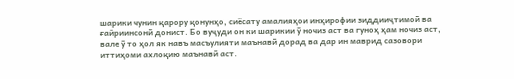шарики чунин қарору қонунҳо, сиёсату амалияҳои инҳирофии зиддииҷтимоӣ ва ғайриинсонӣ донист. Бо вуҷуди он ки шарикии ӯ ночиз аст ва гуноҳ ҳам ночиз аст, вале ӯ то ҳол як навъ масъулияти маънавӣ дорад ва дар ин маврид сазовори иттиҳоми ахлоқию маънавӣ аст.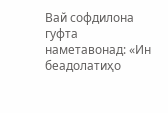Вай софдилона гуфта наметавонад: «Ин беадолатиҳо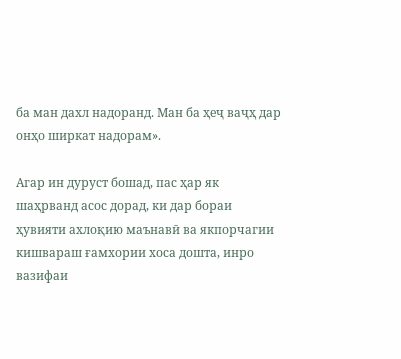ба ман дахл надоранд. Ман ба ҳеҷ ваҷҳ дар онҳо ширкат надорам».

Агар ин дуруст бошад, пас ҳар як шаҳрванд асос дорад, ки дар бораи ҳувияти ахлоқию маънавӣ ва якпорчагии кишвараш ғамхории хоса дошта, инро вазифаи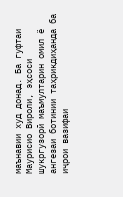маънавии худ донад. Ба гуфтаи Маурисио Вироли, эҳсоси шукргузорӣ маъмултарин омил ё ангезаи ботинии таҳрикдиҳанда ба иҷрои вазифаи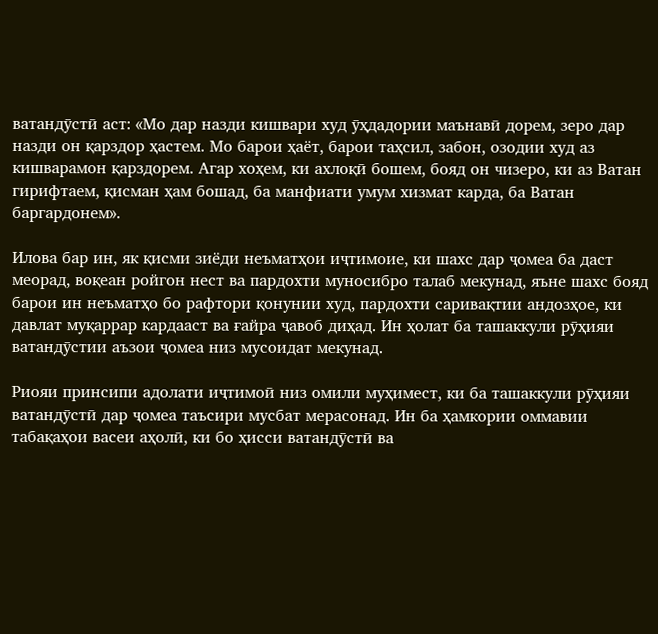ватандӯстӣ аст: «Мо дар назди кишвари худ ӯҳдадории маънавӣ дорем, зеро дар назди он қарздор ҳастем. Мо барои ҳаёт, барои таҳсил, забон, озодии худ аз кишварамон қарздорем. Агар хоҳем, ки ахлоқӣ бошем, бояд он чизеро, ки аз Ватан гирифтаем, қисман ҳам бошад, ба манфиати умум хизмат карда, ба Ватан баргардонем».

Илова бар ин, як қисми зиёди неъматҳои иҷтимоие, ки шахс дар ҷомеа ба даст меорад, воқеан ройгон нест ва пардохти муносибро талаб мекунад, яъне шахс бояд барои ин неъматҳо бо рафтори қонунии худ, пардохти саривақтии андозҳое, ки давлат муқаррар кардааст ва ғайра ҷавоб диҳад. Ин ҳолат ба ташаккули рӯҳияи ватандӯстии аъзои ҷомеа низ мусоидат мекунад.

Риояи принсипи адолати иҷтимоӣ низ омили муҳимест, ки ба ташаккули рӯҳияи ватандӯстӣ дар ҷомеа таъсири мусбат мерасонад. Ин ба ҳамкории оммавии табақаҳои васеи аҳолӣ, ки бо ҳисси ватандӯстӣ ва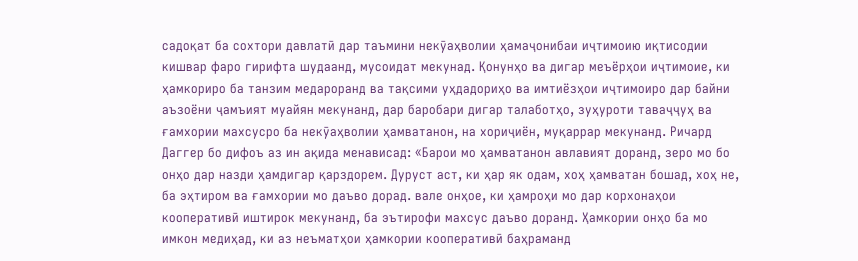садоқат ба сохтори давлатӣ дар таъмини некӯаҳволии ҳамаҷонибаи иҷтимоию иқтисодии кишвар фаро гирифта шудаанд, мусоидат мекунад. Қонунҳо ва дигар меъёрҳои иҷтимоие, ки ҳамкориро ба танзим медароранд ва тақсими уҳдадориҳо ва имтиёзҳои иҷтимоиро дар байни аъзоёни ҷамъият муайян мекунанд, дар баробари дигар талаботҳо, зуҳуроти таваҷҷуҳ ва ғамхории махсусро ба некӯаҳволии ҳамватанон, на хориҷиён, муқаррар мекунанд. Ричард Даггер бо дифоъ аз ин ақида менависад: «Барои мо ҳамватанон авлавият доранд, зеро мо бо онҳо дар назди ҳамдигар қарздорем. Дуруст аст, ки ҳар як одам, хоҳ ҳамватан бошад, хоҳ не, ба эҳтиром ва ғамхории мо даъво дорад. вале онҳое, ки ҳамроҳи мо дар корхонаҳои кооперативӣ иштирок мекунанд, ба эътирофи махсус даъво доранд. Ҳамкории онҳо ба мо имкон медиҳад, ки аз неъматҳои ҳамкории кооперативӣ баҳраманд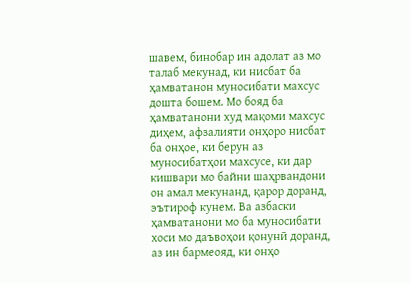шавем, бинобар ин адолат аз мо талаб мекунад, ки нисбат ба ҳамватанон муносибати махсус дошта бошем. Мо бояд ба ҳамватанони худ мақоми махсус диҳем, афзалияти онҳоро нисбат ба онҳое, ки берун аз муносибатҳои махсусе, ки дар кишвари мо байни шаҳрвандони он амал мекунанд, қарор доранд, эътироф кунем. Ва азбаски ҳамватанони мо ба муносибати хоси мо даъвоҳои қонунӣ доранд, аз ин бармеояд, ки онҳо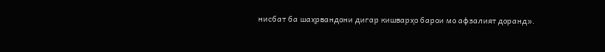нисбат ба шаҳрвандони дигар кишварҳо барои мо афзалият доранд».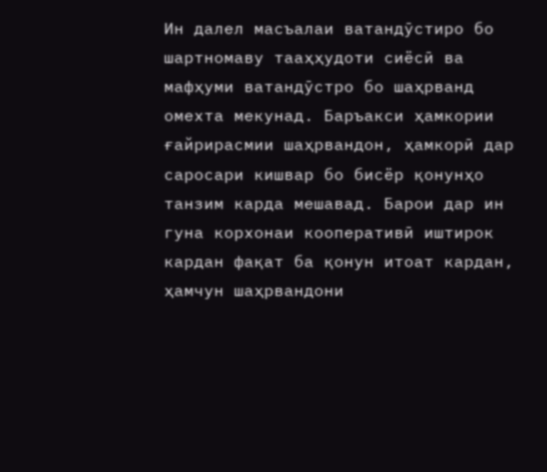Ин далел масъалаи ватандӯстиро бо шартномаву тааҳҳудоти сиёсӣ ва мафҳуми ватандӯстро бо шаҳрванд омехта мекунад. Баръакси ҳамкории ғайрирасмии шаҳрвандон, ҳамкорӣ дар саросари кишвар бо бисёр қонунҳо танзим карда мешавад. Барои дар ин гуна корхонаи кооперативӣ иштирок кардан фақат ба қонун итоат кардан, ҳамчун шаҳрвандони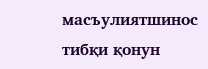масъулиятшинос тибқи қонун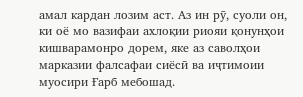амал кардан лозим аст. Аз ин рӯ, суоли он, ки оё мо вазифаи ахлоқии риояи қонунҳои кишварамонро дорем, яке аз саволҳои марказии фалсафаи сиёсӣ ва иҷтимоии муосири Ғарб мебошад.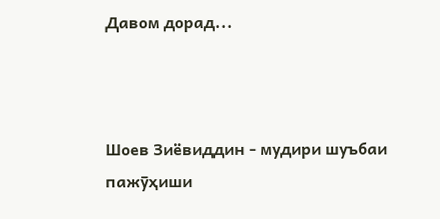Давом дорад...



Шоев Зиёвиддин - мудири шуъбаи пажӯҳиши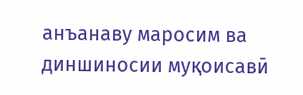анъанаву маросим ва диншиносии муқоисавӣ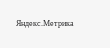Яндекс.Метрика